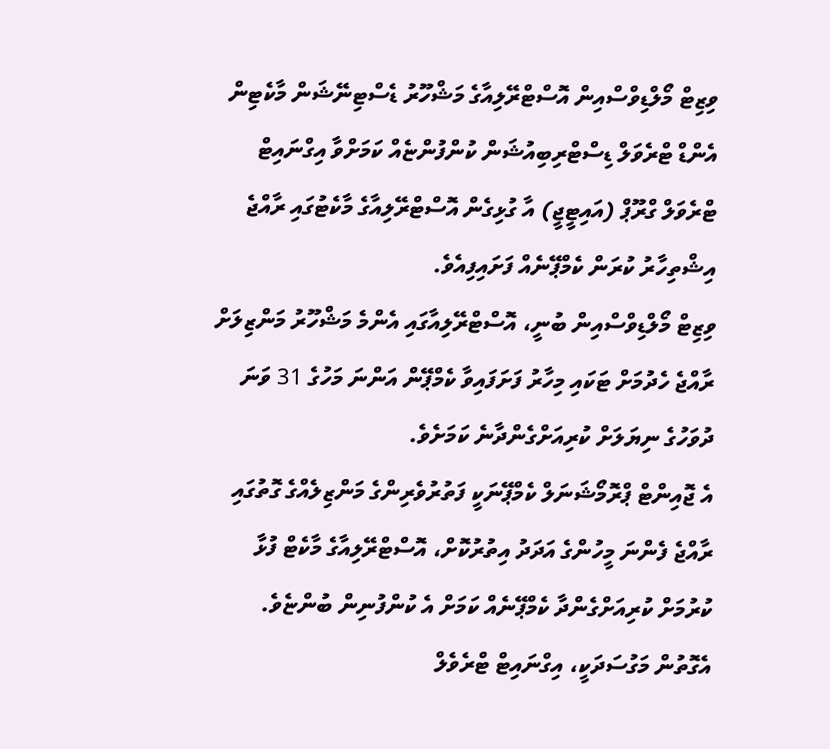ވިޒިޓް މޯލްޑިވްސްއިން އޮސްޓްރޭލިއާގެ މަޝްހޫރު ޑެސްޓިނޭޝަން މާކެޓިން އެންޑް ޓްރެވަލް ޑިސްޓްރިބިއުޝަން ކުންފުންޏެއް ކަމަށްވާ އިގްނައިޓް ޓްރެވަލް ގްރޫޕް (އައިޓީޖީ) އާ ގުޅިގެން އޮސްޓްރޭލިއާގެ މާކެޓުގައި ރާއްޖެ އިޝްތިހާރު ކުރަން ކެމްޕޭނެއް ފަށައިފިއެވެ.
ވިޒިޓް މޯލްޑިވްސްއިން ބުނީ، އޮސްޓްރޭލިއާގައި އެންމެ މަޝްހޫރު މަންޒިލަށް ރާއްޖެ ހެދުމަށް ޓަކައި މިހާރު ފަށަފައިވާ ކެމްޕޭން އަންނަ މަހުގެ 31 ވަނަ ދުވަހުގެ ނިޔަލަށް ކުރިއަށްގެންދާނެ ކަމަށެވެ.
އެ ޖޮއިންޓް ޕްރޮމޯޝަނަލް ކެމްޕޭނަކީ ފަތުރުވެރިންގެ މަންޒިލެއްގެ ގޮތުގައި ރާއްޖެ ފެންނަ މީހުންގެ އަދަދު އިތުރުކޮށް، އޮސްޓްރޭލިއާގެ މާކެޓް ފުޅާ ކުރުމަށް ކުރިއަށްގެންދާ ކެމްޕޭނެއް ކަމަށް އެ ކުންފުނިން ބުންޏެވެ. އެގޮތުން މަގުސަދަކީ، އިގްނައިޓް ޓްރެވެލް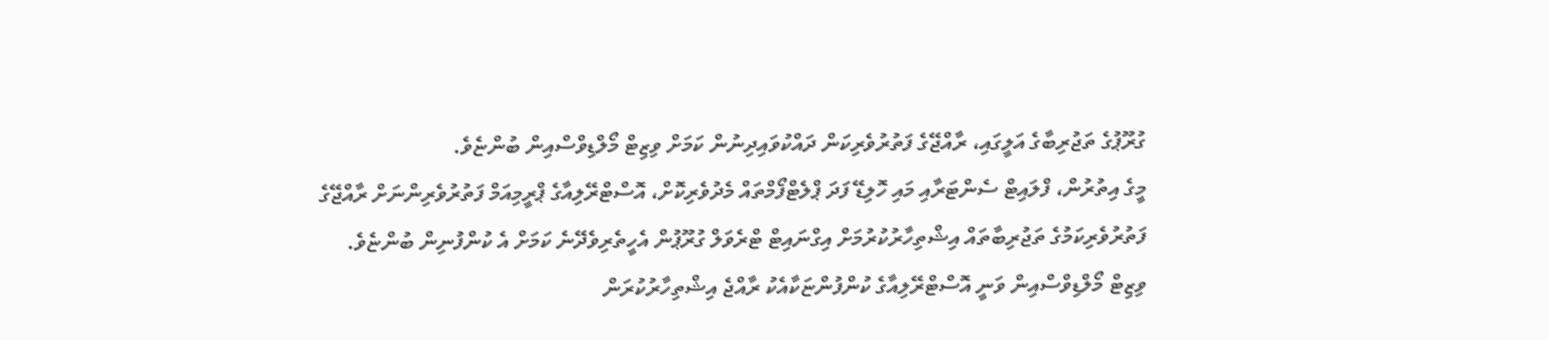ގުރޫޕުގެ ތަޖުރިބާގެ އަލީގައި، ރާއްޖޭގެ ފަތުރުވެރިކަން ދައްކުވައިދިނުން ކަމަށް ވިޒިޓް މޯލްޑިވްސްއިން ބުންޏެވެ.
މީގެ އިތުރުން، ފްލައިޓް ސެންޓަރާއި މައި ހޮލިޑޭ ފަދަ ޕްލެޓްފޯމްތައް މެދުވެރިކޮށް، އޮސްޓްރޭލިއާގެ ޕްރީމިއަމް ފަތުރުވެރިންނަށް ރާއްޖޭގެ ފަތުރުވެރިކަމުގެ ތަޖުރިބާތައް އިޝްތިހާރުކުރުމަށް އިގްނައިޓް ޓްރެވަލް ގުރޫޕުން އެހީތެރިވެދޭނެ ކަމަށް އެ ކުންފުނިން ބުންޏެވެ.
ވިޒިޓް މޯލްޑިވްސްއިން ވަނީ އޮސްޓްރޭލިއާގެ ކުންފުންޏަކާއެކު ރާއްޖެ އިޝްތިހާރުކުރަން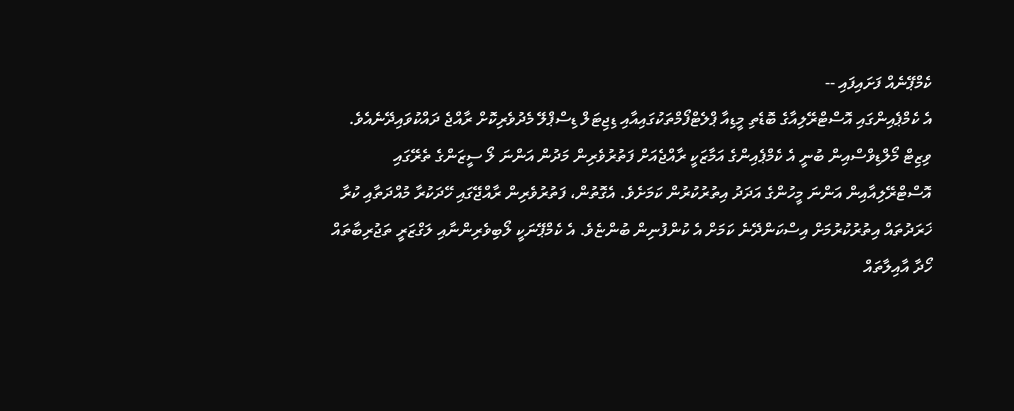ކެމްޕޭނެއް ފަށައިފައި --
އެ ކެމްޕެއިންގައި އޮސްޓްރޭލިއާގެ ބޮޑެތި މީޑިއާ ޕްލެޓްފޯމްތަކުގައިއާއި ޑިޖިޓަލް ޑިސްޕްލޭ މެދުވެރިކޮށް ރާއްޖެ ދައްކުވައިދޭނެއެވެ.
ވިޒިޓް މޯލްޑިވްސްއިން ބުނީ އެ ކެމްޕެއިންގެ އަމާޒަކީ ރާއްޖެއަށް ފަތުރުވެރިން މަދުން އަންނަ ލޯ ސީޒަންގެ ތެރޭގައި އޮސްޓްރޭލިއާއިން އަންނަ މީހުންގެ އަދަދު އިތުރުކުރުން ކަމަށެވެ. އެގޮތުން، ފަތުރުވެރިން ރާއްޖޭގައި ހޭދަކުރާ މުއްދަތާއި ކުރާ ޚަރަދުތައް އިތުރުކުރުމަށް އިސްކަންދޭނެ ކަމަށް އެ ކުންފުނިން ބުންޏެވެ. އެ ކެމްޕޭނަކީ ލޯބިވެރިންނާއި ލަގްޒަރީ ތަޖުރިބާތައް ހޯދާ އާއިލާތައް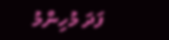ފަދަ މުހިންމު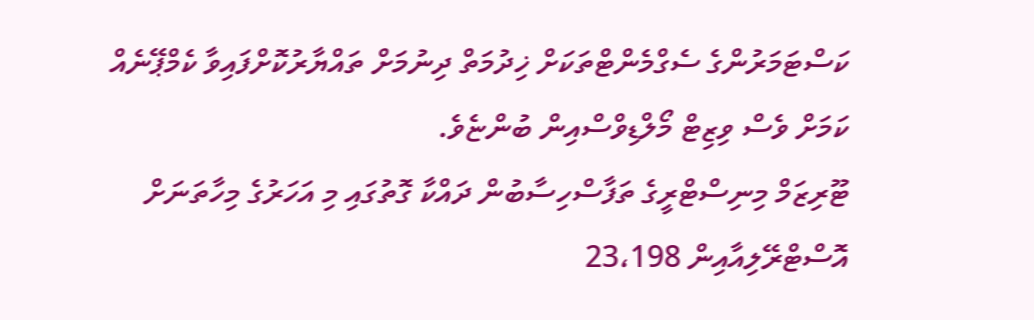ކަސްޓަމަރުންގެ ސެގްމެންޓްތަކަށް ޚިދުމަތް ދިނުމަށް ތައްޔާރުކޮށްފައިވާ ކެމްޕޭނެއް ކަމަށް ވެސް ވިޒިޓް މޯލްޑިވްސްއިން ބުންޏެވެ.
ޓޫރިޒަމް މިނިސްޓްރީގެ ތަފާސްހިސާބުން ދައްކާ ގޮތުގައި މި އަހަރުގެ މިހާތަނަށް އޮސްޓްރޭލިއާއިން 23،198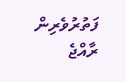ފަތުރުވެރިން ރާއްޖެ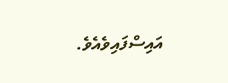އައިސްފައިވެއެވެ.